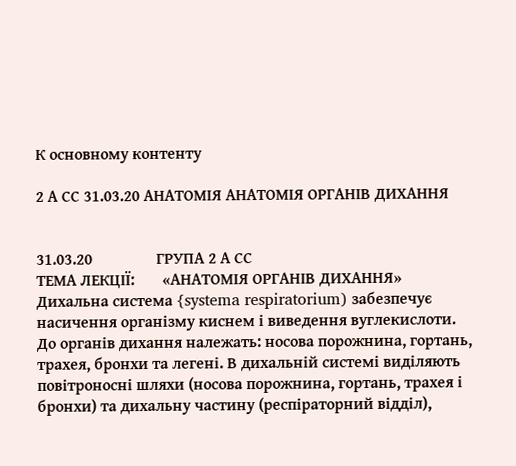К основному контенту

2 А СС 31.03.20 АНАТОМІЯ АНАТОМІЯ ОРГАНІВ ДИХАННЯ


31.03.20                ГРУПА 2 А СС
ТЕМА ЛЕКЦІЇ:       «АНАТОМІЯ ОРГАНІВ ДИХАННЯ»
Дихальна система {systema respiratorium) забезпечує насичення організму киснем і виведення вуглекислоти. До органів дихання належать: носова порожнина, гортань, трахея, бронхи та легені. В дихальній системі виділяють повітроносні шляхи (носова порожнина, гортань, трахея і бронхи) та дихальну частину (респіраторний відділ),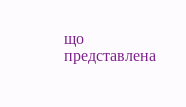що представлена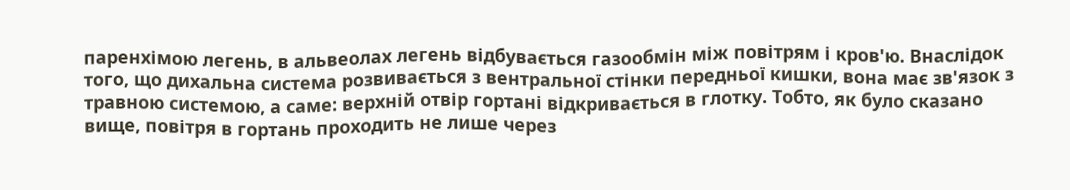паренхімою легень, в альвеолах легень відбувається газообмін між повітрям і кров'ю. Внаслідок того, що дихальна система розвивається з вентральної стінки передньої кишки, вона має зв'язок з травною системою, а саме: верхній отвір гортані відкривається в глотку. Тобто, як було сказано вище, повітря в гортань проходить не лише через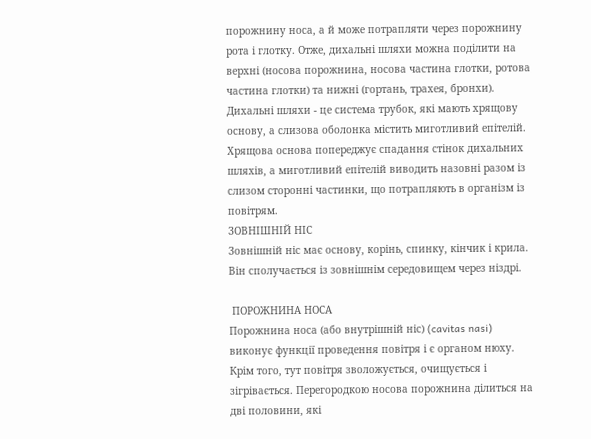порожнину носа, а й може потрапляти через порожнину рота і глотку. Отже, дихальні шляхи можна поділити на верхні (носова порожнина, носова частина глотки, ротова частина глотки) та нижні (гортань, трахея, бронхи). Дихальні шляхи - це система трубок, які мають хрящову основу, а слизова оболонка містить миготливий епітелій. Хрящова основа попереджує спадання стінок дихальних шляхів, а миготливий епітелій виводить назовні разом із слизом сторонні частинки, що потрапляють в організм із повітрям.
ЗОВНІШНІЙ НІС
Зовнішній ніс має основу, корінь, спинку, кінчик і крила. Він сполучається із зовнішнім середовищем через ніздрі.

 ПОРОЖНИНА НОСА
Порожнина носа (або внутрішній ніс) (cavitas nasi) виконує функції проведення повітря і є органом нюху. Крім того, тут повітря зволожується, очищується і зігрівається. Перегородкою носова порожнина ділиться на дві половини, які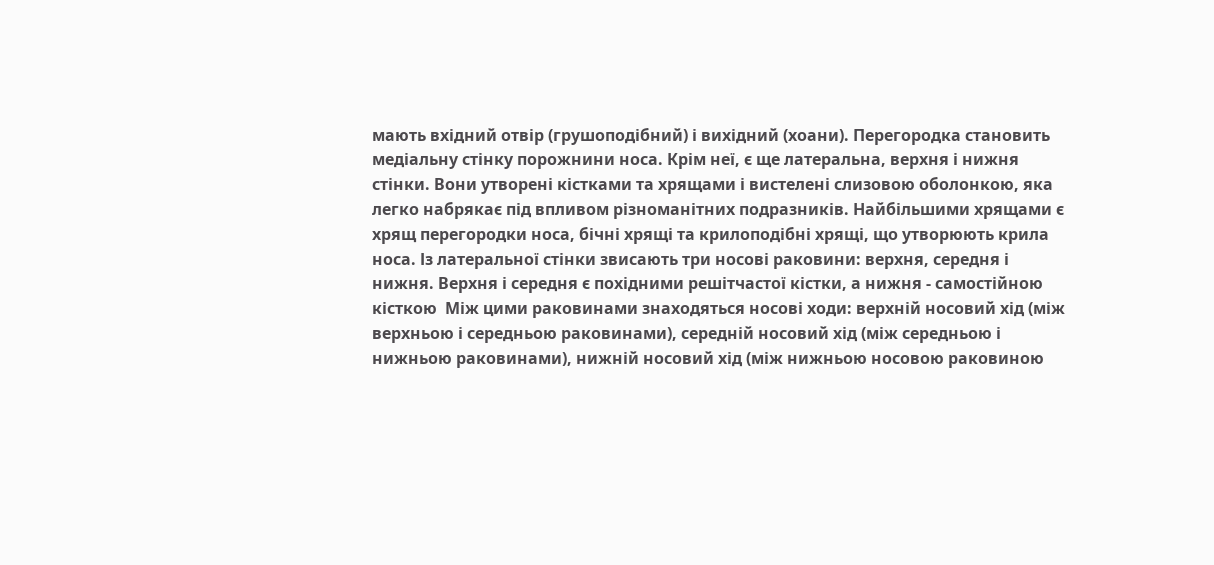мають вхідний отвір (грушоподібний) і вихідний (хоани). Перегородка становить медіальну стінку порожнини носа. Крім неї, є ще латеральна, верхня і нижня стінки. Вони утворені кістками та хрящами і вистелені слизовою оболонкою, яка легко набрякає під впливом різноманітних подразників. Найбільшими хрящами є хрящ перегородки носа, бічні хрящі та крилоподібні хрящі, що утворюють крила носа. Із латеральної стінки звисають три носові раковини: верхня, середня і нижня. Верхня і середня є похідними решітчастої кістки, а нижня - самостійною кісткою  Між цими раковинами знаходяться носові ходи: верхній носовий хід (між верхньою і середньою раковинами), середній носовий хід (між середньою і нижньою раковинами), нижній носовий хід (між нижньою носовою раковиною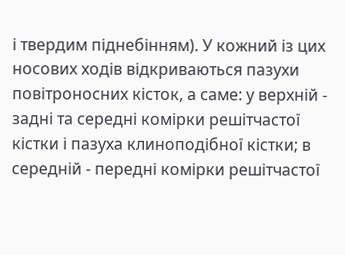і твердим піднебінням). У кожний із цих носових ходів відкриваються пазухи повітроносних кісток, а саме: у верхній - задні та середні комірки решітчастої кістки і пазуха клиноподібної кістки; в середній - передні комірки решітчастої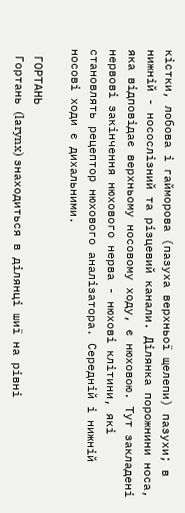кістки, лобова і гайморова (пазуха верхньої щелепи) пазухи; в нижній - носослізний та різцевий канали. Ділянка порожнини носа, яка відповідає верхньому носовому ходу, є нюховою. Тут закладені нервові закінчення нюхового нерва - нюхові клітини, які становлять рецептор нюхового аналізатора. Середній і нижній носові ходи є дихальними.

 ГОРТАНЬ
 Гортань (larynx) знаходиться в ділянці шиї на рівні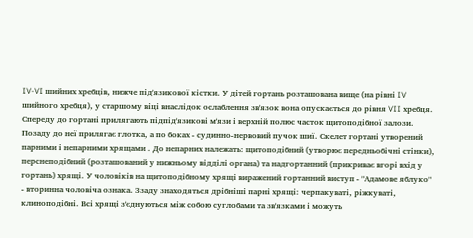IV-VI шийних хребців, нижче під'язикової кістки. У дітей гортань розташована вище (на рівні IV шийного хребця), у старшому віці внаслідок ослаблення зв'язок вона опускається до рівня VII хребця. Спереду до гортані прилягають підпід'язикові м'язи і верхній полюс часток щитоподібної залози. Позаду до неї прилягає глотка, а по боках - судинно-нервовий пучок шиї. Скелет гортані утворений парними і непарними хрящами . До непарних належать: щитоподібний (утворює передньобічні стінки), перснеподібний (розташований у нижньому відділі органа) та надгортанний (прикриває вгорі вхід у гортань) хрящі. У чоловіків на щитоподібному хрящі виражений гортанний виступ - "Адамове яблуко" - вторинна чоловіча ознака. Ззаду знаходяться дрібніші парні хрящі: черпакуваті, ріжкуваті, клиноподібні. Всі хрящі з'єднуються між собою суглобами та зв'язками і можуть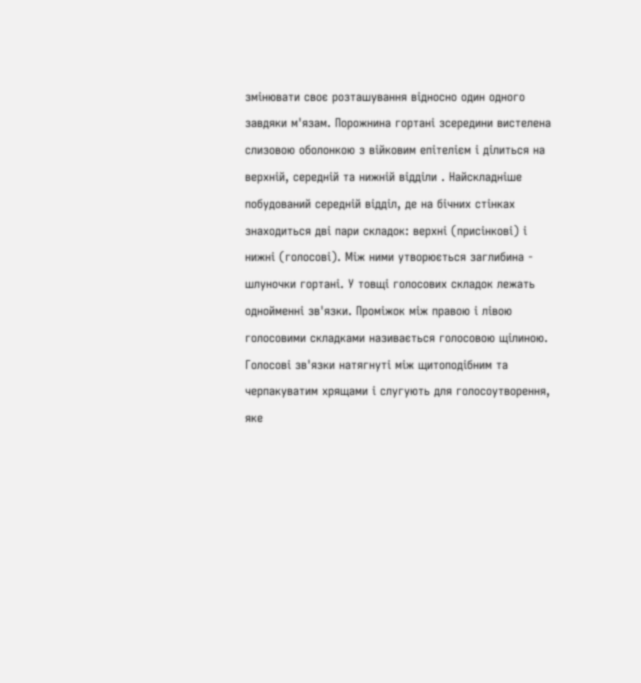змінювати своє розташування відносно один одного завдяки м'язам. Порожнина гортані зсередини вистелена слизовою оболонкою з війковим епітелієм і ділиться на верхній, середній та нижній відділи . Найскладніше побудований середній відділ, де на бічних стінках знаходиться дві пари складок: верхні (присінкові) і нижні (голосові). Між ними утворюється заглибина - шлуночки гортані. У товщі голосових складок лежать однойменні зв'язки. Проміжок між правою і лівою голосовими складками називається голосовою щілиною. Голосові зв'язки натягнуті між щитоподібним та черпакуватим хрящами і слугують для голосоутворення, яке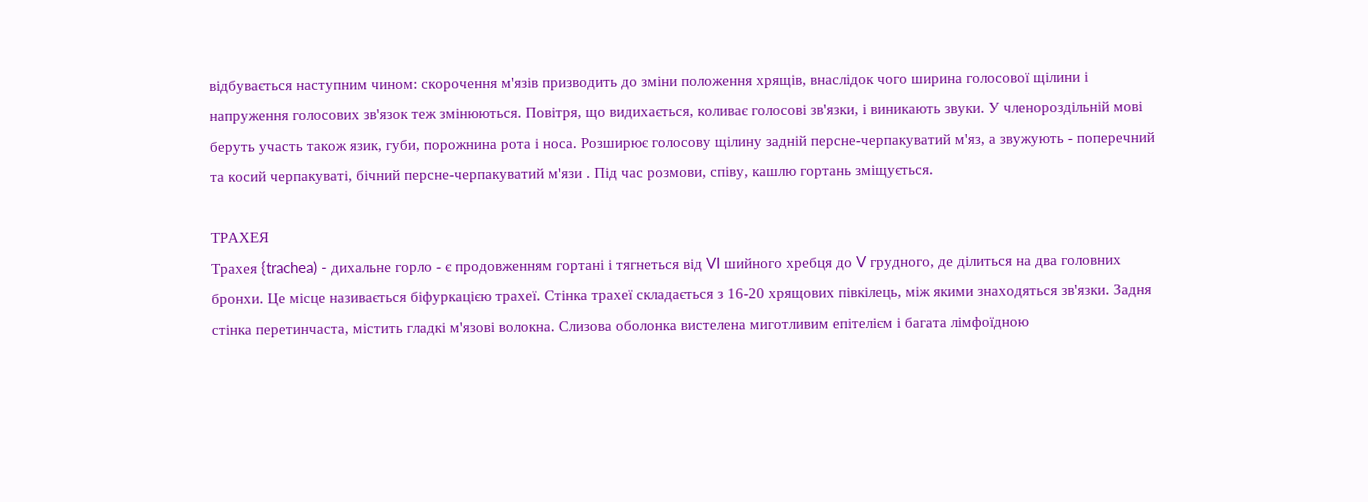відбувається наступним чином: скорочення м'язів призводить до зміни положення хрящів, внаслідок чого ширина голосової щілини і напруження голосових зв'язок теж змінюються. Повітря, що видихається, коливає голосові зв'язки, і виникають звуки. У членороздільній мові беруть участь також язик, губи, порожнина рота і носа. Розширює голосову щілину задній персне-черпакуватий м'яз, а звужують - поперечний та косий черпакуваті, бічний персне-черпакуватий м'язи . Під час розмови, співу, кашлю гортань зміщується.

ТРАХЕЯ
Трахея {trachea) - дихальне горло - є продовженням гортані і тягнеться від VI шийного хребця до V грудного, де ділиться на два головних бронхи. Це місце називається біфуркацією трахеї. Стінка трахеї складається з 16-20 хрящових півкілець, між якими знаходяться зв'язки. Задня стінка перетинчаста, містить гладкі м'язові волокна. Слизова оболонка вистелена миготливим епітелієм і багата лімфоїдною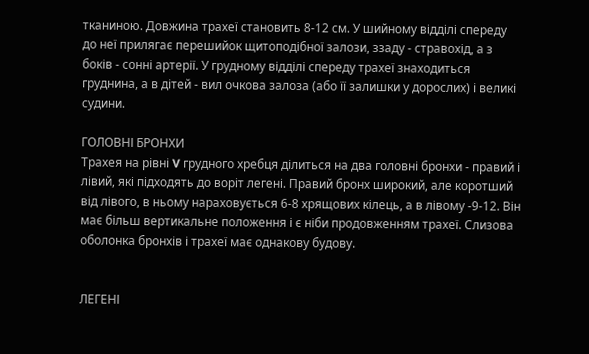тканиною. Довжина трахеї становить 8-12 см. У шийному відділі спереду до неї прилягає перешийок щитоподібної залози, ззаду - стравохід, а з боків - сонні артерії. У грудному відділі спереду трахеї знаходиться груднина, а в дітей - вил очкова залоза (або її залишки у дорослих) і великі судини.

ГОЛОВНІ БРОНХИ
Трахея на рівні V грудного хребця ділиться на два головні бронхи - правий і лівий, які підходять до воріт легені. Правий бронх широкий, але коротший від лівого, в ньому нараховується 6-8 хрящових кілець, а в лівому -9-12. Він має більш вертикальне положення і є ніби продовженням трахеї. Слизова оболонка бронхів і трахеї має однакову будову.


ЛЕГЕНІ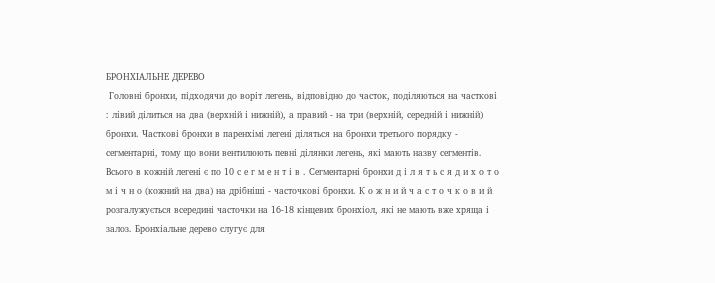БРОНХІАЛЬНЕ ДЕРЕВО
 Головні бронхи, підходячи до воріт легень, відповідно до часток, поділяються на часткові : лівий ділиться на два (верхній і нижній), а правий - на три (верхній, середній і нижній) бронхи. Часткові бронхи в паренхімі легені діляться на бронхи третього порядку - сегментарні, тому що вони вентилюють певні ділянки легень, які мають назву сегментів. Всього в кожній легені є по 10 с е г м е н т і в . Сегментарні бронхи д і л я т ь с я д и х о т о м і ч н о (кожний на два) на дрібніші - часточкові бронхи. К о ж н и й ч а с т о ч к о в и й розгалужується всередині часточки на 16-18 кінцевих бронхіол, які не мають вже хряща і залоз. Бронхіальне дерево слугує для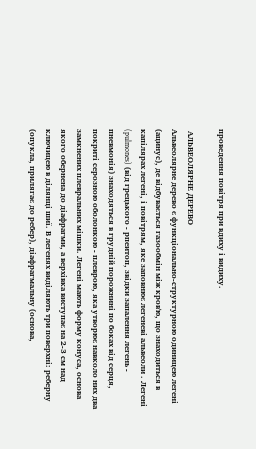проведення повітря при вдиху і видиху.

 АЛЬВЕОЛЯРНЕ ДЕРЕВО
Альвеолярне дерево є функціонально-структурною одиницею легені (ацинус), де відбувається газообмін між кров'ю, що знаходиться в капілярах легені, і повітрям, яке заповнює легеневі альвеоли . Легені (pulmones) (від грецького - рпеитоп, звідки запалення легень - пневмонія) знаходяться в грудній порожнині по боках від серця, покриті серозною оболонкою - плеврою, яка утворює навколо них два замкнених плевральних мішки. Легені мають форму конуса, основа якого обернена до діафрагми, а верхівка виступає на 2-3 см над ключицею в ділянці шиї. В легенях виділяють три поверхні: реберну (опукла, прилягає до ребер), діафрагмальну (основа,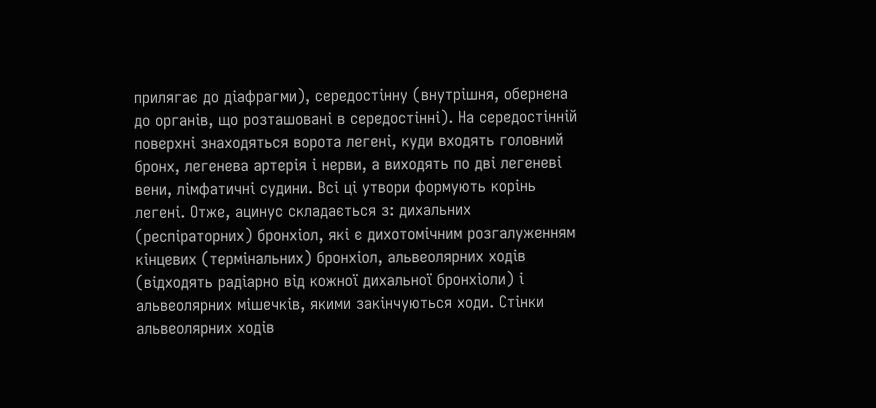прилягає до діафрагми), середостінну (внутрішня, обернена до органів, що розташовані в середостінні). На середостінній поверхні знаходяться ворота легені, куди входять головний бронх, легенева артерія і нерви, а виходять по дві легеневі вени, лімфатичні судини. Всі ці утвори формують корінь легені. Отже, ацинус складається з: дихальних (респіраторних) бронхіол, які є дихотомічним розгалуженням кінцевих (термінальних) бронхіол, альвеолярних ходів (відходять радіарно від кожної дихальної бронхіоли) і альвеолярних мішечків, якими закінчуються ходи. Стінки альвеолярних ходів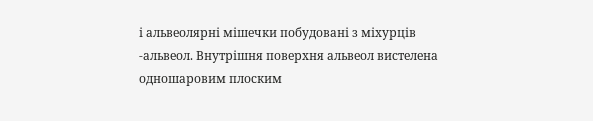і альвеолярні мішечки побудовані з міхурців -альвеол. Внутрішня поверхня альвеол вистелена одношаровим плоским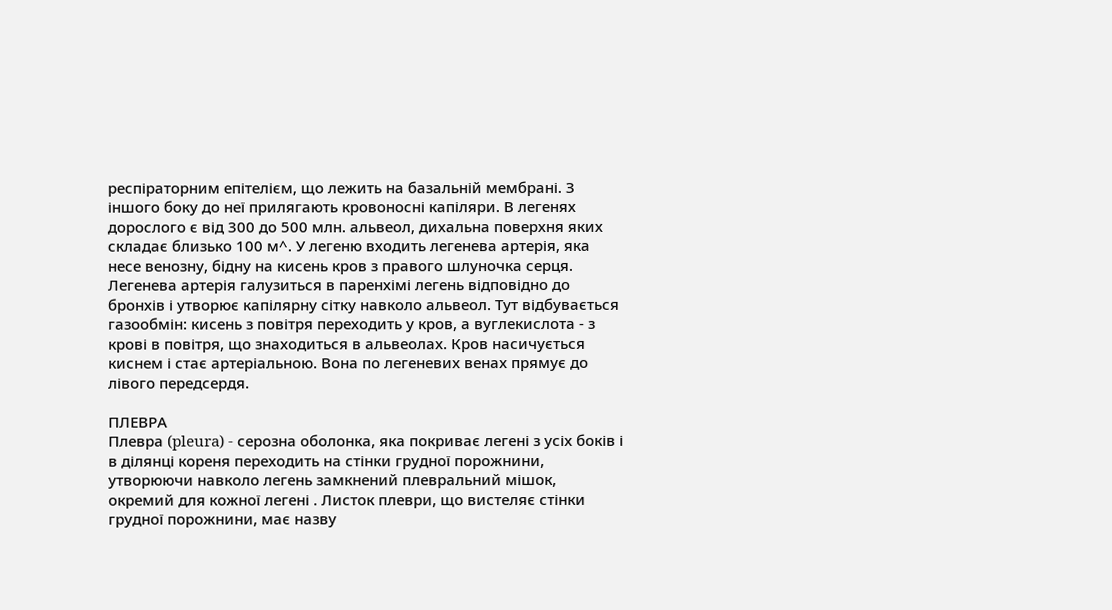респіраторним епітелієм, що лежить на базальній мембрані. З іншого боку до неї прилягають кровоносні капіляри. В легенях дорослого є від 300 до 500 млн. альвеол, дихальна поверхня яких складає близько 100 м^. У легеню входить легенева артерія, яка несе венозну, бідну на кисень кров з правого шлуночка серця. Легенева артерія галузиться в паренхімі легень відповідно до бронхів і утворює капілярну сітку навколо альвеол. Тут відбувається газообмін: кисень з повітря переходить у кров, а вуглекислота - з крові в повітря, що знаходиться в альвеолах. Кров насичується киснем і стає артеріальною. Вона по легеневих венах прямує до лівого передсердя.

ПЛЕВРА
Плевра (pleura) - серозна оболонка, яка покриває легені з усіх боків і в ділянці кореня переходить на стінки грудної порожнини, утворюючи навколо легень замкнений плевральний мішок, окремий для кожної легені . Листок плеври, що вистеляє стінки грудної порожнини, має назву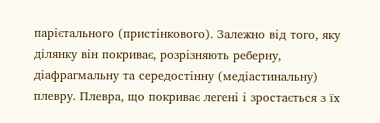парієтального (пристінкового). Залежно від того, яку ділянку він покриває, розрізняють реберну, діафрагмальну та середостінну (медіастинальну) плевру. Плевра, що покриває легені і зростається з їх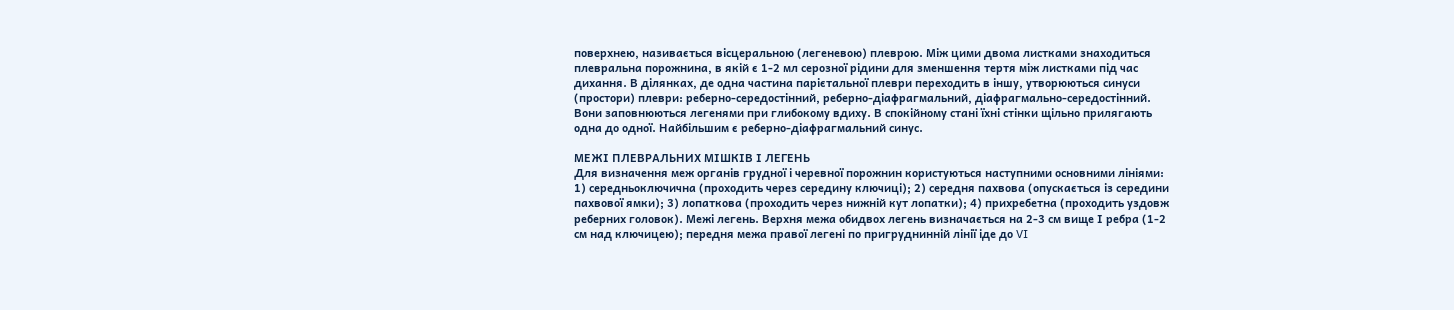поверхнею, називається вісцеральною (легеневою) плеврою. Між цими двома листками знаходиться плевральна порожнина, в якій є 1-2 мл серозної рідини для зменшення тертя між листками під час дихання. В ділянках, де одна частина парієтальної плеври переходить в іншу, утворюються синуси (простори) плеври: реберно-середостінний, реберно-діафрагмальний, діафрагмально-середостінний. Вони заповнюються легенями при глибокому вдиху. В спокійному стані їхні стінки щільно прилягають одна до одної. Найбільшим є реберно-діафрагмальний синус.

МЕЖІ ПЛЕВРАЛЬНИХ МІШКІВ І ЛЕГЕНЬ
Для визначення меж органів грудної і черевної порожнин користуються наступними основними лініями: 1) середньоключична (проходить через середину ключиці); 2) середня пахвова (опускається із середини пахвової ямки); 3) лопаткова (проходить через нижній кут лопатки); 4) прихребетна (проходить уздовж реберних головок). Межі легень. Верхня межа обидвох легень визначається на 2-3 см вище І ребра (1-2 см над ключицею); передня межа правої легені по пригруднинній лінії іде до VI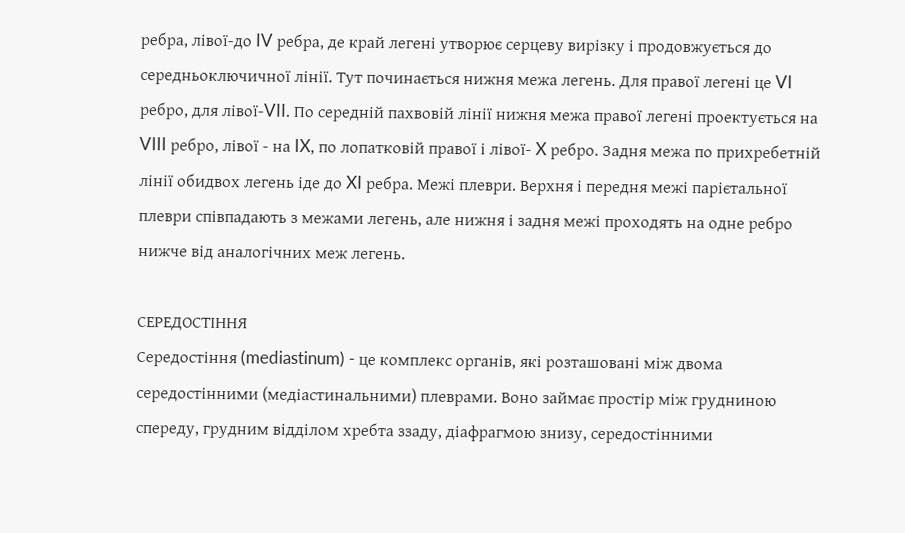ребра, лівої-до IV ребра, де край легені утворює серцеву вирізку і продовжується до середньоключичної лінії. Тут починається нижня межа легень. Для правої легені це VI ребро, для лівої-VII. По середній пахвовій лінії нижня межа правої легені проектується на VIII ребро, лівої - на IX, по лопатковій правої і лівої- X ребро. Задня межа по прихребетній лінії обидвох легень іде до XI ребра. Межі плеври. Верхня і передня межі парієтальної плеври співпадають з межами легень, але нижня і задня межі проходять на одне ребро нижче від аналогічних меж легень.

СЕРЕДОСТІННЯ
Середостіння (mediastinum) - це комплекс органів, які розташовані між двома середостінними (медіастинальними) плеврами. Воно займає простір між грудниною спереду, грудним відділом хребта ззаду, діафрагмою знизу, середостінними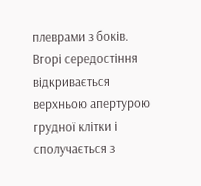плеврами з боків. Вгорі середостіння відкривається верхньою апертурою грудної клітки і сполучається з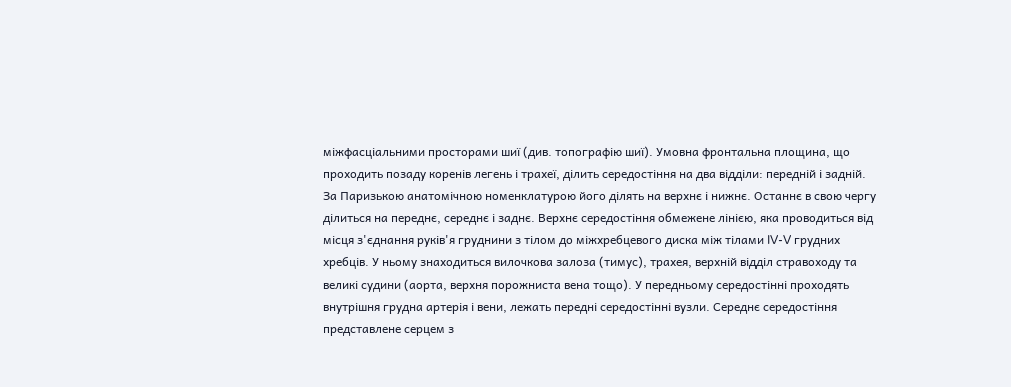міжфасціальними просторами шиї (див. топографію шиї). Умовна фронтальна площина, що проходить позаду коренів легень і трахеї, ділить середостіння на два відділи: передній і задній. За Паризькою анатомічною номенклатурою його ділять на верхнє і нижнє. Останнє в свою чергу ділиться на переднє, середнє і заднє. Верхнє середостіння обмежене лінією, яка проводиться від місця з'єднання руків'я груднини з тілом до міжхребцевого диска між тілами IV-V грудних хребців. У ньому знаходиться вилочкова залоза (тимус), трахея, верхній відділ стравоходу та великі судини (аорта, верхня порожниста вена тощо). У передньому середостінні проходять внутрішня грудна артерія і вени, лежать передні середостінні вузли. Середнє середостіння представлене серцем з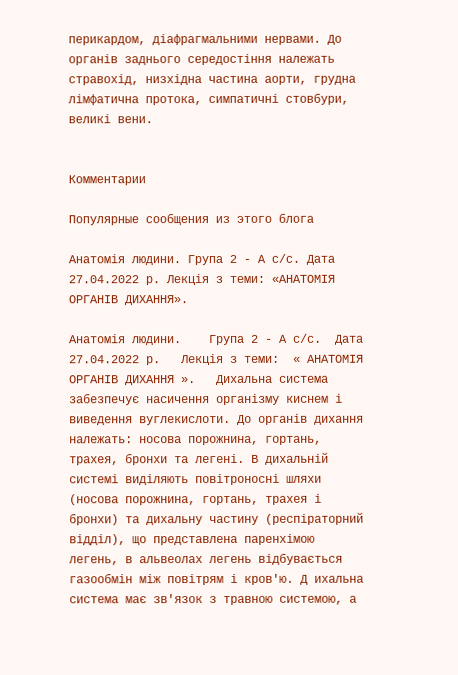перикардом, діафрагмальними нервами. До органів заднього середостіння належать стравохід, низхідна частина аорти, грудна лімфатична протока, симпатичні стовбури, великі вени.


Комментарии

Популярные сообщения из этого блога

Анатомія людини. Група 2 - А с/с. Дата 27.04.2022 р. Лекція з теми: «АНАТОМІЯ ОРГАНІВ ДИХАННЯ».

Анатомія людини.    Група 2 - А с/с.  Дата 27.04.2022 р.   Лекція з теми:  « АНАТОМІЯ ОРГАНІВ ДИХАННЯ ».   Дихальна система забезпечує насичення організму киснем і виведення вуглекислоти. До органів дихання належать: носова порожнина, гортань, трахея, бронхи та легені. В дихальній системі виділяють повітроносні шляхи (носова порожнина, гортань, трахея і бронхи) та дихальну частину (респіраторний відділ), що представлена паренхімою легень, в альвеолах легень відбувається газообмін між повітрям і кров'ю. Д ихальна система має зв'язок з травною системою, а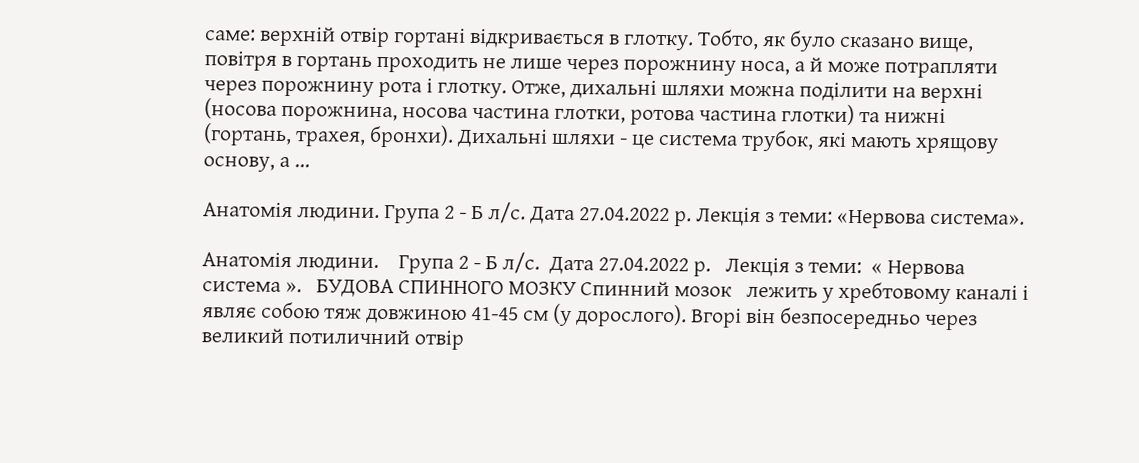саме: верхній отвір гортані відкривається в глотку. Тобто, як було сказано вище, повітря в гортань проходить не лише через порожнину носа, а й може потрапляти через порожнину рота і глотку. Отже, дихальні шляхи можна поділити на верхні (носова порожнина, носова частина глотки, ротова частина глотки) та нижні (гортань, трахея, бронхи). Дихальні шляхи - це система трубок, які мають хрящову основу, а ...

Анатомія людини. Група 2 - Б л/с. Дата 27.04.2022 р. Лекція з теми: «Нервова система».

Анатомія людини.    Група 2 - Б л/с.  Дата 27.04.2022 р.   Лекція з теми:  « Нервова система ».   БУДОВА СПИННОГО МОЗКУ Спинний мозок   лежить у хребтовому каналі і являє собою тяж довжиною 41-45 см (у дорослого). Вгорі він безпосередньо через великий потиличний отвір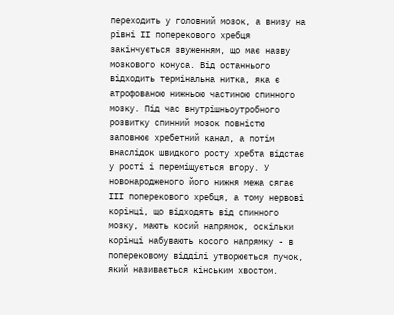переходить у головний мозок, а внизу на рівні II поперекового хребця закінчується звуженням, що має назву мозкового конуса. Від останнього відходить термінальна нитка, яка є атрофованою нижньою частиною спинного мозку. Під час внутрішньоутробного розвитку спинний мозок повністю заповнює хребетний канал, а потім внаслідок швидкого росту хребта відстає у рості і переміщується вгору. У новонародженого його нижня межа сягає III поперекового хребця, а тому нервові корінці, що відходять від спинного мозку, мають косий напрямок, оскільки корінці набувають косого напрямку - в поперековому відділі утворюється пучок, який називається кінським хвостом.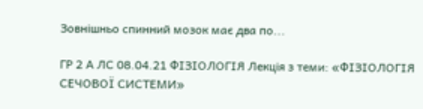Зовнішньо спинний мозок має два по...

ГР 2 А ЛС 08.04.21 ФІЗІОЛОГІЯ Лекція з теми: «ФІЗІОЛОГІЯ СЕЧОВОЇ СИСТЕМИ»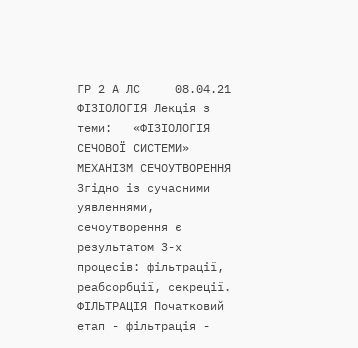ГР 2 А ЛС     08.04.21      ФІЗІОЛОГІЯ Лекція з теми:   «ФІЗІОЛОГІЯ СЕЧОВОЇ СИСТЕМИ» МЕХАНІЗМ СЕЧОУТВОРЕННЯ   Згідно із сучасними уявленнями, сечоутворення є результатом 3-х процесів: фільтрації, реабсорбції, секреції. ФІЛЬТРАЦІЯ Початковий етап - фільтрація -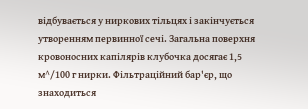відбувається у ниркових тільцях і закінчується утворенням первинної сечі. Загальна поверхня кровоносних капілярів клубочка досягає 1,5 м^/100 г нирки. Фільтраційний бар'єр, що знаходиться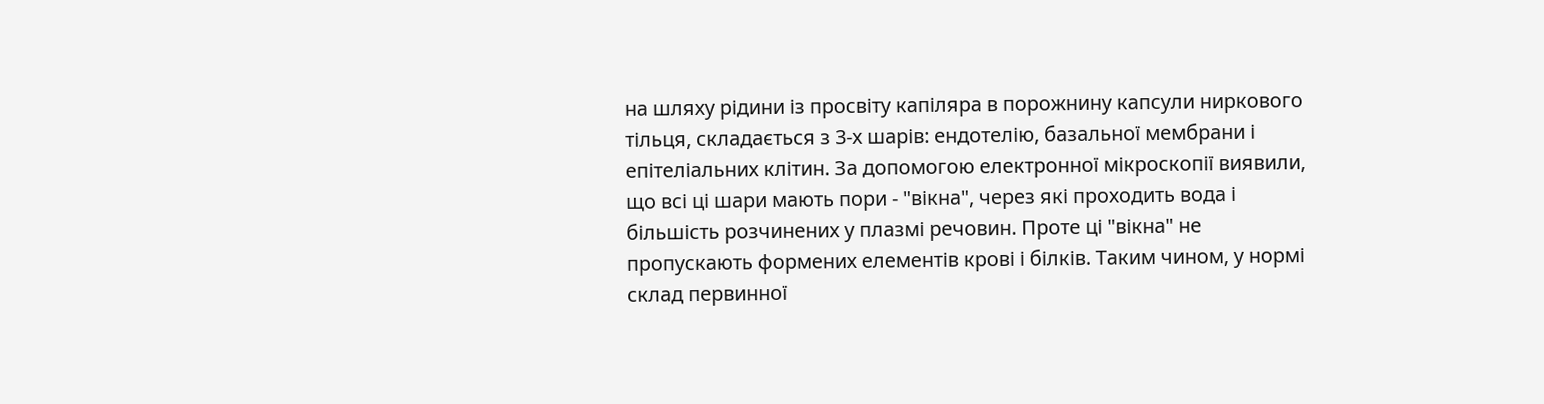на шляху рідини із просвіту капіляра в порожнину капсули ниркового тільця, складається з 3-х шарів: ендотелію, базальної мембрани і епітеліальних клітин. За допомогою електронної мікроскопії виявили, що всі ці шари мають пори - "вікна", через які проходить вода і більшість розчинених у плазмі речовин. Проте ці "вікна" не пропускають формених елементів крові і білків. Таким чином, у нормі склад первинної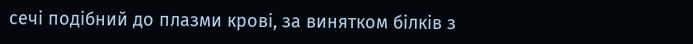сечі подібний до плазми крові, за винятком білків з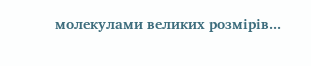молекулами великих розмірів...